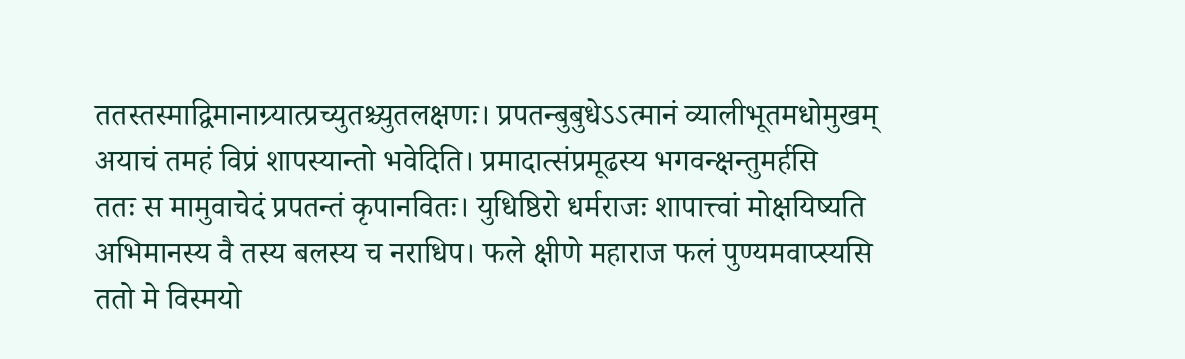ततस्तस्माद्विमानाग्र्यात्प्रच्युतश्च्युतलक्षणः। प्रपतन्बुबुधेऽऽत्मानं व्यालीभूतमधोमुखम्
अयाचं तमहं विप्रं शापस्यान्तो भवेदिति। प्रमादात्संप्रमूढस्य भगवन्क्षन्तुमर्हसि
ततः स मामुवाचेदं प्रपतन्तं कृपानवितः। युधिष्ठिरो धर्मराजः शापात्त्वां मोक्षयिष्यति
अभिमानस्य वै तस्य बलस्य च नराधिप। फले क्षीणे महाराज फलं पुण्यमवाप्स्यसि
ततो मे विस्मयो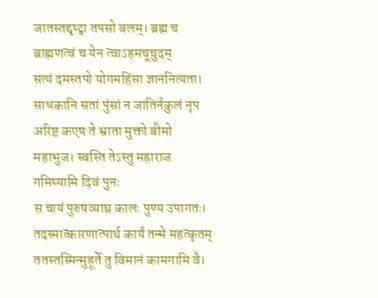जातस्तद्दृष्ट्वा तपसो बलम्। ब्रह्म च ब्राह्मणत्वं च येन त्वाऽहमचूचुदम्
सत्यं दमस्तपो योगमहिंसा ज्ञाननित्यता। साधकानि सतां पुंसां न जातिर्नकुलं नृप
अरिष्ट कएष ते भ्राता मुक्तो बीमो महाभुज। स्वस्ति तेऽस्तु महाराज गमिष्यामि दिवं पुनः
स चायं पुरुषव्याघ्र कालः पुण्य उपागतः। तदस्मात्कारणात्पार्थ कार्यं तन्मे महत्कृतम्
ततस्तस्मिन्मुहूर्ते तु विमानं कामगामि वै।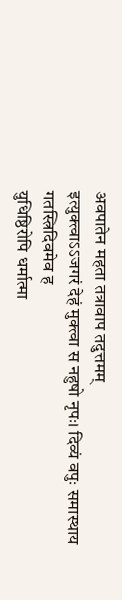अवपातेन महता तत्रावाप तदुत्तमम्
इत्युक्त्वाऽऽजगरं देहं मुक्त्वा स नहुषो नृपः। दिव्यं वपुः समास्थाय गतस्त्रिदिवमेव ह
युधिष्ठिरोपि धर्मात्मा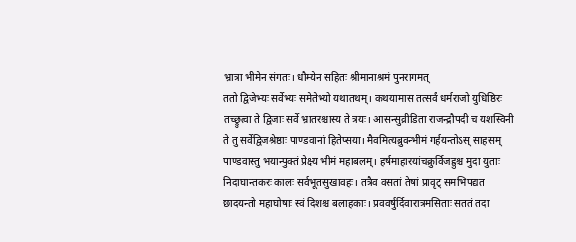भ्रात्रा भीमेन संगतः। धौम्येन सहितः श्रीमानाश्रमं पुनरागमत्
ततो द्विजेभ्यः सर्वेभ्यः समेतेभ्यो यथातथम्। कथयामास तत्सर्वं धर्मराजो युधिष्ठिरः
तच्छ्रुत्वा ते द्विजाः सर्वे भ्रातरश्चास्य ते त्रयः। आसन्सुव्रीडिता राजन्द्रौपदी च यशस्विनी
ते तु सर्वेद्विजश्रेष्ठाः पाण्डवानां हितेप्सया। मैवमित्यब्रुवन्भीमं गर्हयन्तोऽस् साहसम्
पाण्डवास्तु भयान्पुक्तं प्रेक्ष्य भीमं महाबलम्। हर्षमाहारयांचक्रुर्विजह्रुश्च मुदा युताः
निदाघान्तकरः कालः सर्वभूतसुखावहः। तत्रैव वसतां तेषां प्रावृट् समभिपद्यत
छादयन्तो महाघोषाः स्वं दिशश्च बलाहकाः। प्रववर्षुर्दिवारात्रमसिताः सततं तदा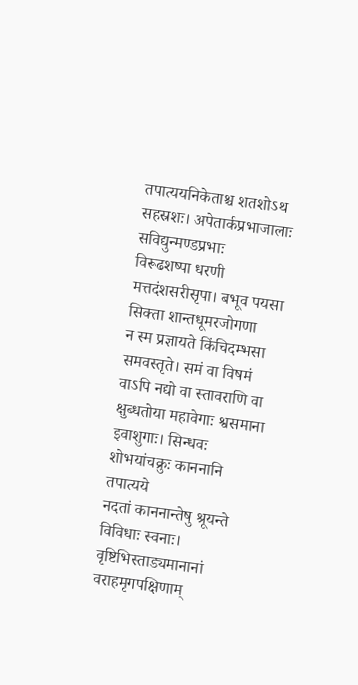तपात्ययनिकेताश्च शतशोऽथ सहस्रशः। अपेतार्कप्रभाजालाः सविद्युन्मण्डप्रभाः
विरूढशष्पा धरणी मत्तदंशसरीसृपा। बभूव पयसा सिक्ता शान्तधूमरजोगणा
न स्म प्रज्ञायते किंचिदम्भसा समवस्तृते। समं वा विषमं वाऽपि नद्यो वा स्तावराणि वा
क्षुब्धतोया महावेगाः श्वसमाना इवाशुगाः। सिन्धवः शोभयांचक्रुः काननानि तपात्यये
नदतां काननान्तेषु श्रूयन्ते विविधाः स्वनाः। वृष्टिभिस्ताड्यमानानां वराहमृगपक्षिणाम्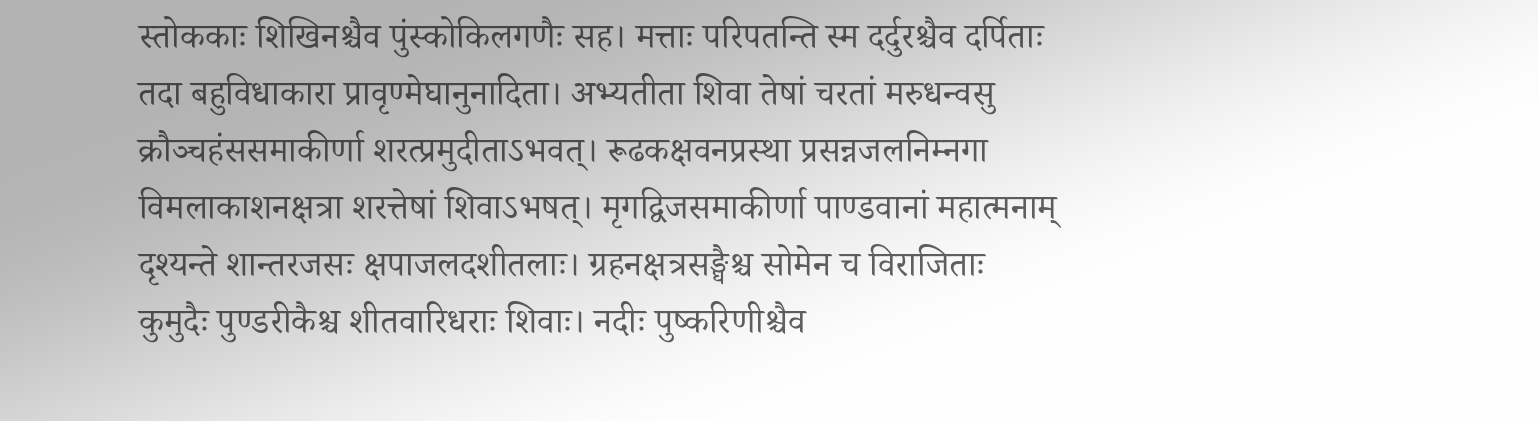स्तोककाः शिखिनश्चैव पुंस्कोकिलगणैः सह। मत्ताः परिपतन्ति स्म दर्दुरश्चैव दर्पिताः
तदा बहुविधाकारा प्रावृण्मेघानुनादिता। अभ्यतीता शिवा तेषां चरतां मरुधन्वसु
क्रौञ्चहंससमाकीर्णा शरत्प्रमुदीताऽभवत्। रूढकक्षवनप्रस्था प्रसन्नजलनिम्नगा
विमलाकाशनक्षत्रा शरत्तेषां शिवाऽभषत्। मृगद्विजसमाकीर्णा पाण्डवानां महात्मनाम्
दृश्यन्ते शान्तरजसः क्षपाजलदशीतलाः। ग्रहनक्षत्रसङ्घैश्च सोमेन च विराजिताः
कुमुदैः पुण्डरीकैश्च शीतवारिधराः शिवाः। नदीः पुष्करिणीश्चैव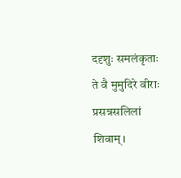ददृशुः समलंकृताः
ते वै मुमुदिरे वीराः प्रसन्नसलिलां शिवाम्।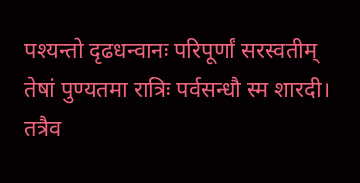पश्यन्तो दृढधन्वानः परिपूर्णां सरस्वतीम्
तेषां पुण्यतमा रात्रिः पर्वसन्धौ स्म शारदी। तत्रैव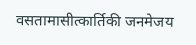वसतामासीत्कार्तिकी जनमेजय